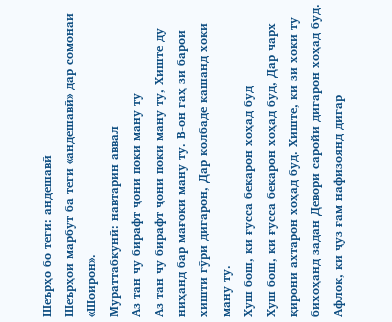Шеърҳо бо теги: андешавӣ
Шеърҳои марбут ба теги «андешавӣ» дар сомонаи «Шоирон».
Мураттабкунӣ: навтарин аввал
Аз тан чу бирафт ҷони поки ману ту
Аз тан чу бирафт ҷони поки ману ту, Хиште ду ниҳанд бар мағоки ману ту. В-он гаҳ зи барои хишти гӯри дигарон, Дар колбаде кашанд хоки ману ту.
Хуш бош, ки ғусса бекарон хоҳад буд
Хуш бош, ки ғусса бекарон хоҳад буд, Дар чарх қирони ахтарон хоҳад буд. Хиште, ки зи хоки ту бихоҳанд задан Девори саройи дигарон хоҳад буд.
Афлок, ки ҷуз ғам нафизоянд дигар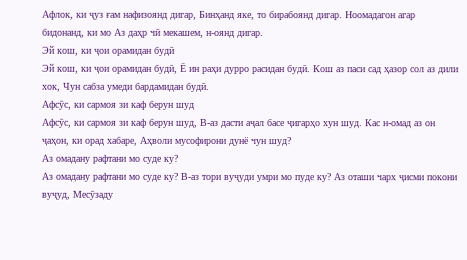Афлок, ки ҷуз ғам нафизоянд дигар, Бинҳанд яке, то бирабоянд дигар. Ноомадагон агар бидонанд, ки мо Аз даҳр чӣ мекашем, н-оянд дигар.
Эй кош, ки ҷои орамидан будӣ
Эй кош, ки ҷои орамидан будӣ, Ё ин раҳи дурро расидан будӣ. Кош аз паси сад ҳазор сол аз дили хок, Чун сабза умеди бардамидан будӣ.
Афсӯс, ки сармоя зи каф берун шуд
Афсӯс, ки сармоя зи каф берун шуд, В-аз дасти аҷал басе ҷигарҳо хун шуд. Кас н-омад аз он ҷаҳон, ки орад хабаре, Аҳволи мусофирони дунё чун шуд?
Аз омадану рафтани мо суде ку?
Аз омадану рафтани мо суде ку? В-аз тори вуҷуди умри мо пуде ку? Аз оташи чарх ҷисми покони вуҷуд, Месӯзаду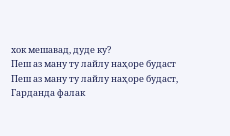хок мешавад, дуде ку?
Пеш аз ману ту лайлу наҳоре будаст
Пеш аз ману ту лайлу наҳоре будаст, Гарданда фалак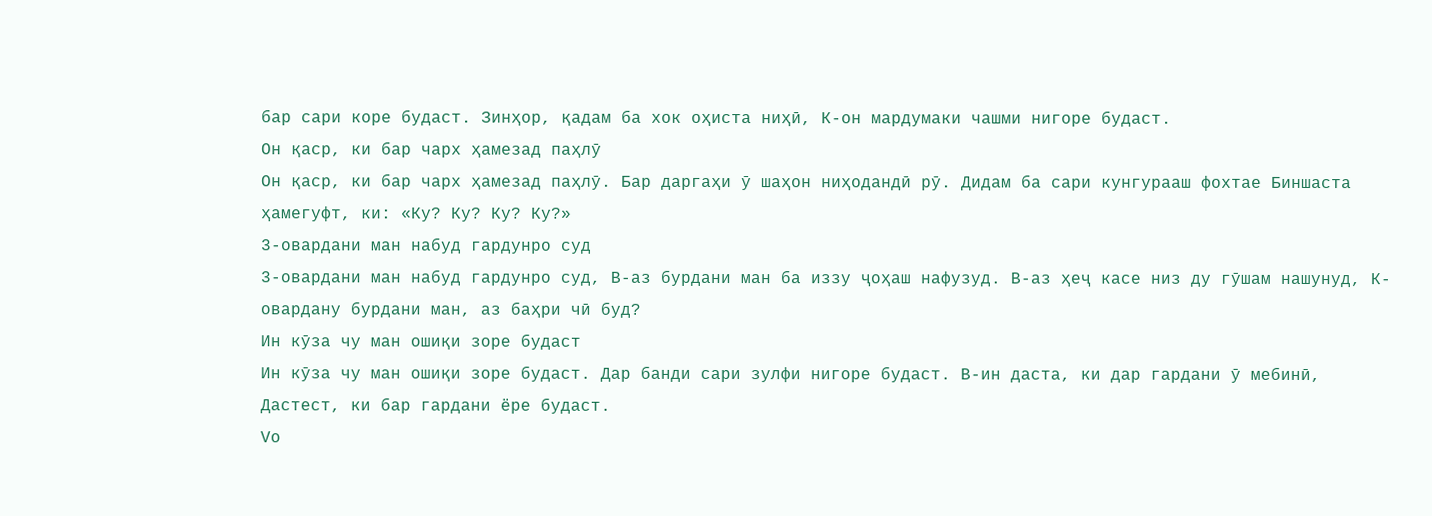бар сари коре будаст. Зинҳор, қадам ба хок оҳиста ниҳӣ, К-он мардумаки чашми нигоре будаст.
Он қаср, ки бар чарх ҳамезад паҳлӯ
Он қаср, ки бар чарх ҳамезад паҳлӯ. Бар даргаҳи ӯ шаҳон ниҳодандӣ рӯ. Дидам ба сари кунгурааш фохтае Биншаста ҳамегуфт, ки: «Ку? Ку? Ку? Ку?»
3-овардани ман набуд гардунро суд
3-овардани ман набуд гардунро суд, В-aз бурдани ман ба иззу ҷоҳаш нафузуд. В-аз ҳеҷ касе низ ду гӯшам нашунуд, К-овардану бурдани ман, аз баҳри чӣ буд?
Ин кӯза чу ман ошиқи зоре будаст
Ин кӯза чу ман ошиқи зоре будаст. Дар банди сари зулфи нигоре будаст. В-ин даста, ки дар гардани ӯ мебинӣ, Дастест, ки бар гардани ёре будаст.
Vо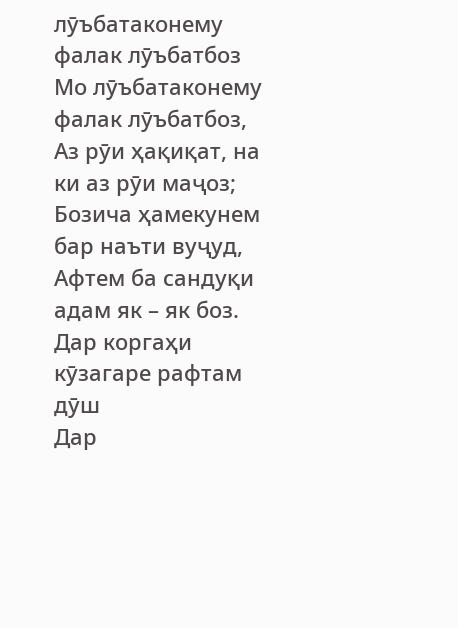лӯъбатаконему фалак лӯъбатбоз
Мо лӯъбатаконему фалак лӯъбатбоз, Аз рӯи ҳақиқат, на ки аз рӯи маҷоз; Бозича ҳамекунем бар наъти вуҷуд, Афтем ба сандуқи адам як – як боз.
Дар коргаҳи кӯзагаре рафтам дӯш
Дар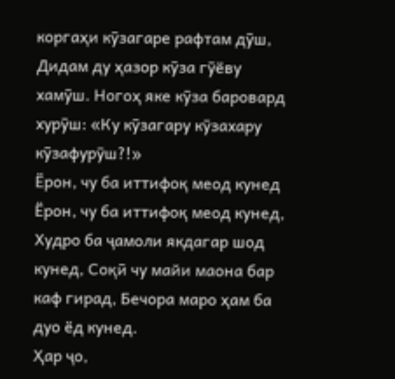коргаҳи кӯзагаре рафтам дӯш, Дидам ду ҳазор кӯза гӯёву хамӯш. Ногоҳ яке кӯза баровард хурӯш: «Ку кӯзагару кӯзахару кӯзафурӯш?!»
Ёрон, чу ба иттифоқ меод кунед
Ёрон, чу ба иттифоқ меод кунед, Худро ба ҷамоли якдагар шод кунед, Соқӣ чу майи маона бар каф гирад, Бечора маро ҳам ба дуо ёд кунед.
Ҳар ҷо,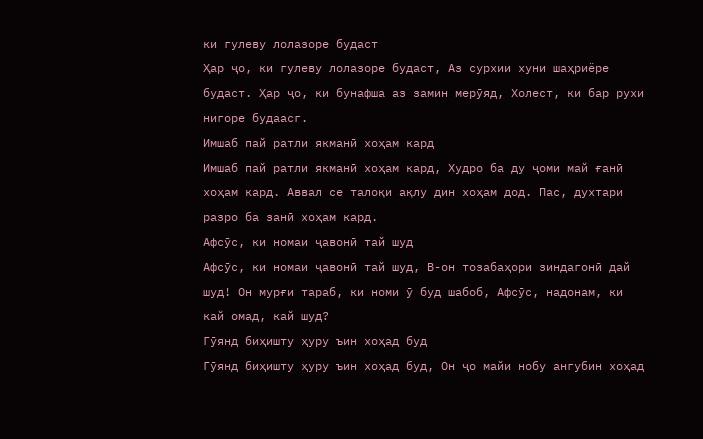ки гулеву лолазоре будаст
Ҳар ҷо, ки гулеву лолазоре будаст, Аз сурхии хуни шаҳриёре будаст. Ҳар ҷо, ки бунафша аз замин мерӯяд, Холест, ки бар рухи нигоре будаасг.
Имшаб пай ратли якманӣ хоҳам кард
Имшаб пай ратли якманӣ хоҳам кард, Худро ба ду ҷоми май ғанӣ хоҳам кард. Аввал се талоқи ақлу дин хоҳам дод. Пас, духтари разро ба занӣ хоҳам кард.
Афсӯс, ки номаи ҷавонӣ тай шуд
Афсӯс, ки номаи ҷавонӣ тай шуд, В-он тозабаҳори зиндагонӣ дай шуд! Он мурғи тараб, ки номи ӯ буд шабоб, Афсӯс, надонам, ки кай омад, кай шуд?
Гӯянд биҳишту ҳуру ъин хоҳад буд
Гӯянд биҳишту ҳуру ъин хоҳад буд, Он ҷо майи нобу ангубин хоҳад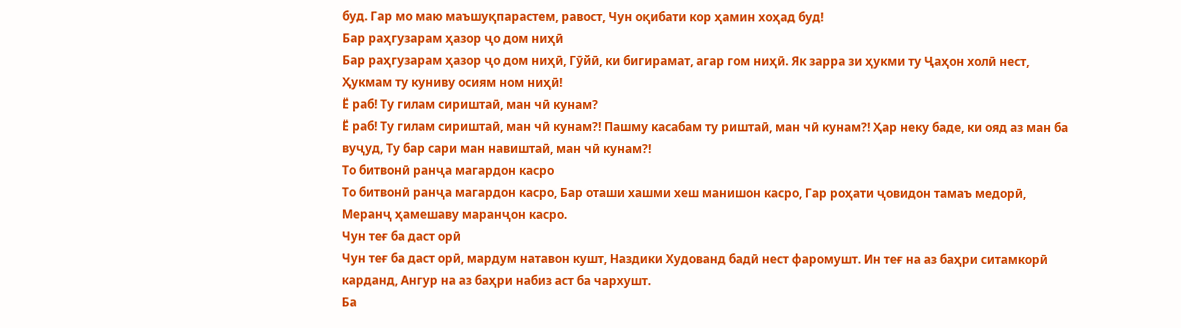буд. Гар мо маю маъшуқпарастем, равост, Чун оқибати кор ҳамин хоҳад буд!
Бар раҳгузарам ҳазор ҷо дом ниҳӣ
Бар раҳгузарам ҳазор ҷо дом ниҳӣ, Гӯйӣ, ки бигирамат, агар гом ниҳӣ. Як зарра зи ҳукми ту Ҷаҳон холӣ нест, Ҳукмам ту куниву осиям ном ниҳӣ!
Ё раб! Ту гилам сириштаӣ, ман чӣ кунам?
Ё раб! Ту гилам сириштаӣ, ман чӣ кунам?! Пашму касабам ту риштаӣ, ман чӣ кунам?! Ҳар неку баде, ки ояд аз ман ба вуҷуд, Ту бар сари ман навиштаӣ, ман чӣ кунам?!
То битвонӣ ранҷа магардон касро
То битвонӣ ранҷа магардон касро, Бар оташи хашми хеш манишон касро, Гар роҳати ҷовидон тамаъ медорӣ, Меранҷ ҳамешаву маранҷон касро.
Чун теғ ба даст орӣ
Чун теғ ба даст орӣ, мардум натавон кушт, Наздики Худованд бадӣ нест фаромушт. Ин теғ на аз баҳри ситамкорӣ карданд, Ангур на аз баҳри набиз аст ба чархушт.
Ба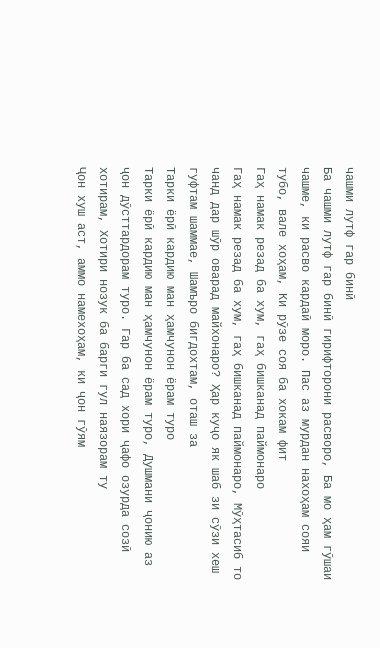чашми лутф гар бинӣ
Ба чашми лутф гар бинӣ гирифторони расворо, Ба мо ҳам гӯшаи чашме, ки расво кардаӣ моро. Пас аз мурдан нахоҳам сояи тубо, вале хоҳам, Ки рӯзе соя ба хокам фит
Гаҳ намак резад ба хум, гаҳ бишканад паймонаро
Гаҳ намак резад ба хум, гаҳ бишканад паймонаро, Мӯҳтасиб то чанд дар шӯр оварад майхонаро? Ҳар куҷо як шаб зи сӯзи хеш гуфтам шаммае, Шамъро бигдохтам, оташ за
Тарки ёрӣ кардию ман ҳамчунон ёрам туро
Тарки ёрӣ кардию ман ҳамчунон ёрам туро, Душмани ҷонию аз ҷон дӯсттардорам туро. Гар ба сад хори ҷафо озурда созӣ хотирам, Хотири нозук ба барги гул наязорам ту
Ҷон хуш аст, аммо намехоҳам, ки ҷон гӯям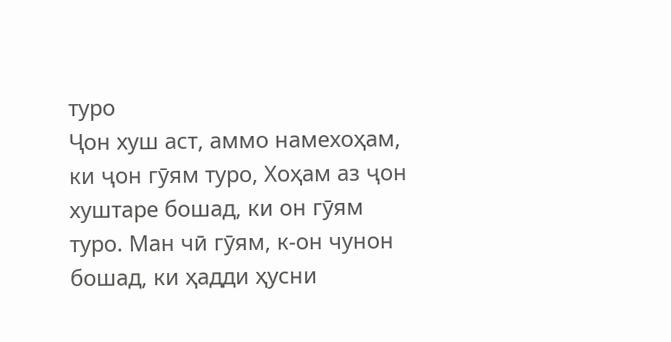туро
Ҷон хуш аст, аммо намехоҳам, ки ҷон гӯям туро, Хоҳам аз ҷон хуштаре бошад, ки он гӯям туро. Ман чӣ гӯям, к-он чунон бошад, ки ҳадди ҳусни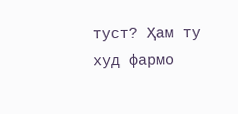туст? Ҳам ту худ фармо